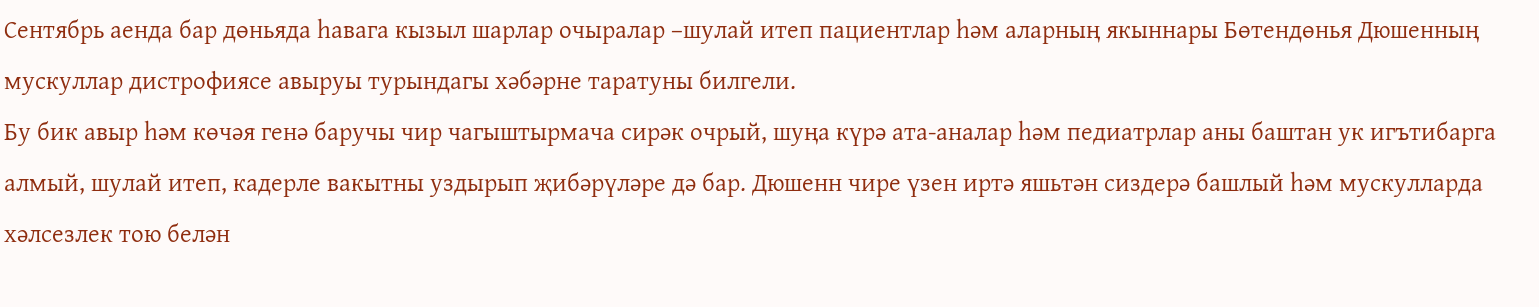Сентябрь аенда бар дөньяда һавага кызыл шарлар очыралар –шулай итеп пациентлар һәм аларның якыннары Бөтендөнья Дюшенның мускуллар дистрофиясе авыруы турындагы хәбәрне таратуны билгели.
Бу бик авыр һәм көчәя генә баручы чир чагыштырмача сирәк очрый, шуңа күрә ата-аналар һәм педиатрлар аны баштан ук игътибарга алмый, шулай итеп, кадерле вакытны уздырып җибәрүләре дә бар. Дюшенн чире үзен иртә яшьтән сиздерә башлый һәм мускулларда хәлсезлек тою белән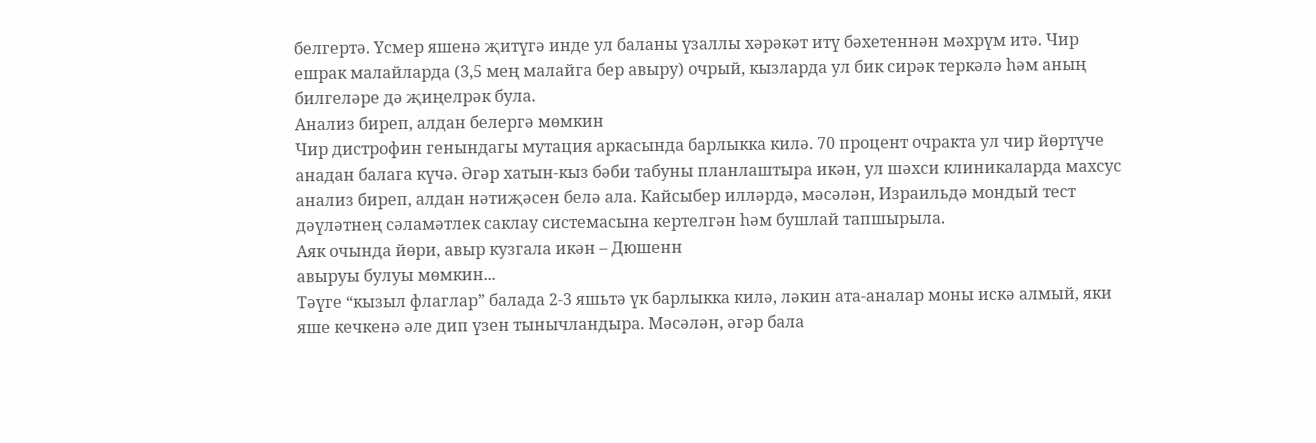белгертә. Үсмер яшенә җитүгә инде ул баланы үзаллы хәрәкәт итү бәхетеннән мәхрүм итә. Чир ешрак малайларда (3,5 мең малайга бер авыру) очрый, кызларда ул бик сирәк теркәлә һәм аның билгеләре дә җиңелрәк була.
Анализ биреп, алдан белергә мөмкин
Чир дистрофин генындагы мутация аркасында барлыкка килә. 70 процент очракта ул чир йөртүче анадан балага күчә. Әгәр хатын-кыз бәби табуны планлаштыра икән, ул шәхси клиникаларда махсус анализ биреп, алдан нәтиҗәсен белә ала. Кайсыбер илләрдә, мәсәлән, Израильдә мондый тест дәүләтнең сәламәтлек саклау системасына кертелгән һәм бушлай тапшырыла.
Аяк очында йөри, авыр кузгала икән – Дюшенн
авыруы булуы мөмкин...
Тәүге “кызыл флаглар” балада 2-3 яшьтә үк барлыкка килә, ләкин ата-аналар моны искә алмый, яки яше кечкенә әле дип үзен тынычландыра. Мәсәлән, әгәр бала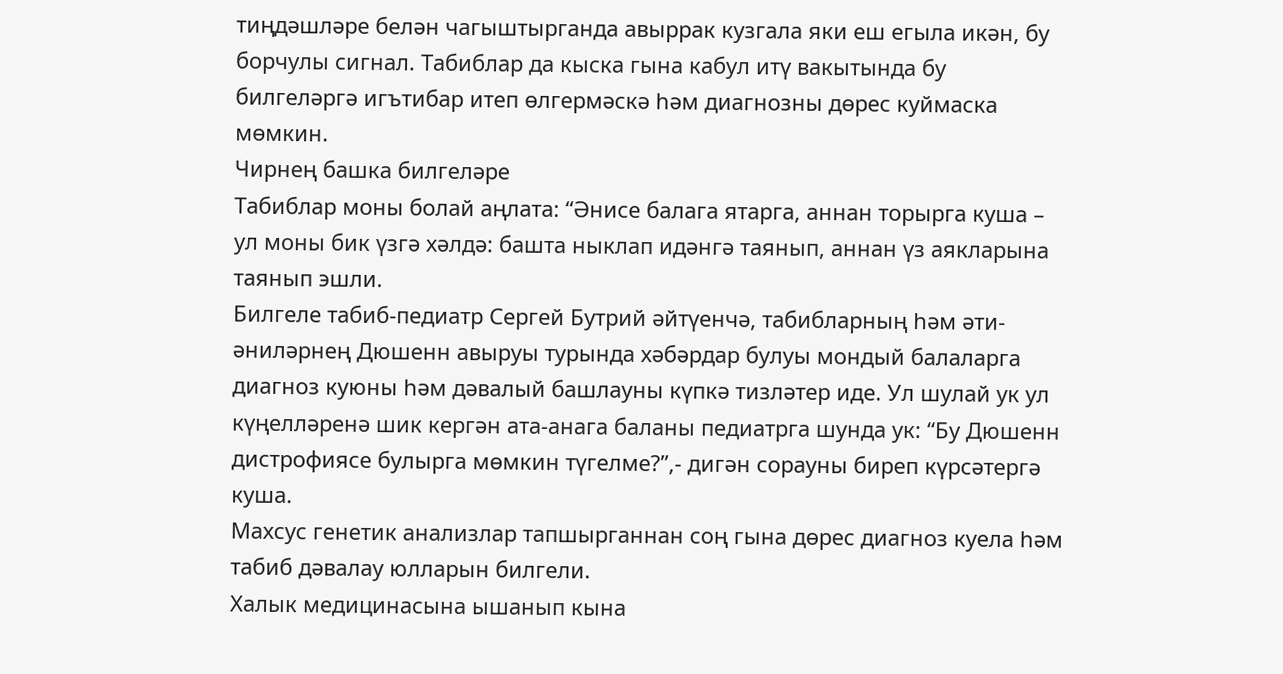тиңдәшләре белән чагыштырганда авыррак кузгала яки еш егыла икән, бу борчулы сигнал. Табиблар да кыска гына кабул итү вакытында бу билгеләргә игътибар итеп өлгермәскә һәм диагнозны дөрес куймаска мөмкин.
Чирнең башка билгеләре
Табиблар моны болай аңлата: “Әнисе балага ятарга, аннан торырга куша – ул моны бик үзгә хәлдә: башта ныклап идәнгә таянып, аннан үз аякларына таянып эшли.
Билгеле табиб-педиатр Сергей Бутрий әйтүенчә, табибларның һәм әти-әниләрнең Дюшенн авыруы турында хәбәрдар булуы мондый балаларга диагноз куюны һәм дәвалый башлауны күпкә тизләтер иде. Ул шулай ук ул күңелләренә шик кергән ата-анага баланы педиатрга шунда ук: “Бу Дюшенн дистрофиясе булырга мөмкин түгелме?”,- дигән сорауны биреп күрсәтергә куша.
Махсус генетик анализлар тапшырганнан соң гына дөрес диагноз куела һәм табиб дәвалау юлларын билгели.
Халык медицинасына ышанып кына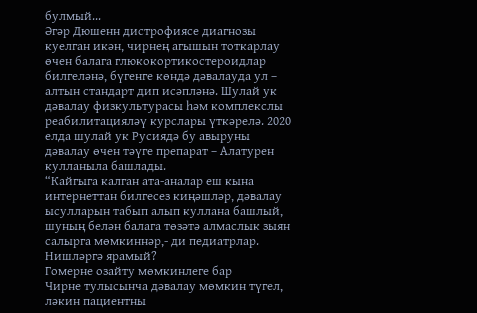булмый...
Әгәр Дюшенн дистрофиясе диагнозы куелган икән, чирнең агышын тоткарлау өчен балага глюкокортикостероидлар билгеләнә, бүгенге көндә дәвалауда ул – алтын стандарт дип исәпләнә. Шулай ук дәвалау физкультурасы һәм комплекслы реабилитацияләү курслары үткәрелә. 2020 елда шулай ук Русиядә бу авыруны дәвалау өчен тәүге препарат – Алатурен кулланыла башлады.
“Кайгыга калган ата-аналар еш кына интернеттан билгесез киңәшләр, дәвалау ысулларын табып алып куллана башлый, шуның белән балага төзәтә алмаслык зыян салырга мөмкиннәр,- ди педиатрлар.
Нишләргә ярамый?
Гомерне озайту мөмкинлеге бар
Чирне тулысынча дәвалау мөмкин түгел, ләкин пациентны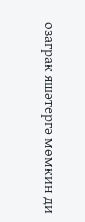озаграк яшәтергә мөмкин ди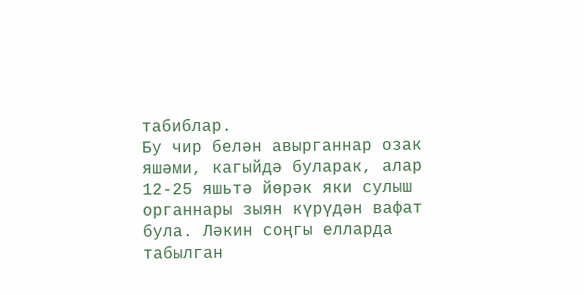табиблар.
Бу чир белән авырганнар озак яшәми, кагыйдә буларак, алар 12-25 яшьтә йөрәк яки сулыш органнары зыян күрүдән вафат була. Ләкин соңгы елларда табылган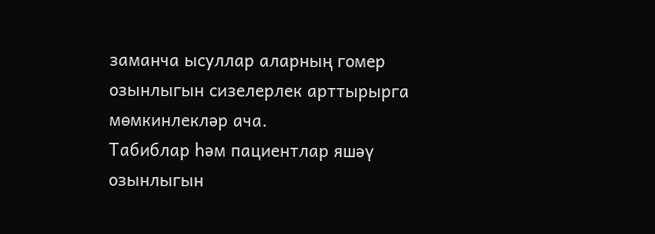заманча ысуллар аларның гомер озынлыгын сизелерлек арттырырга мөмкинлекләр ача.
Табиблар һәм пациентлар яшәү озынлыгын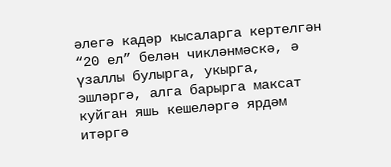әлегә кадәр кысаларга кертелгән “20 ел” белән чикләнмәскә, ә үзаллы булырга, укырга, эшләргә, алга барырга максат куйган яшь кешеләргә ярдәм итәргә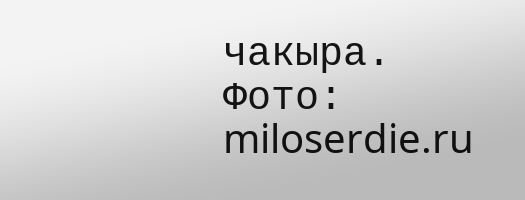чакыра.
Фото: miloserdie.ru